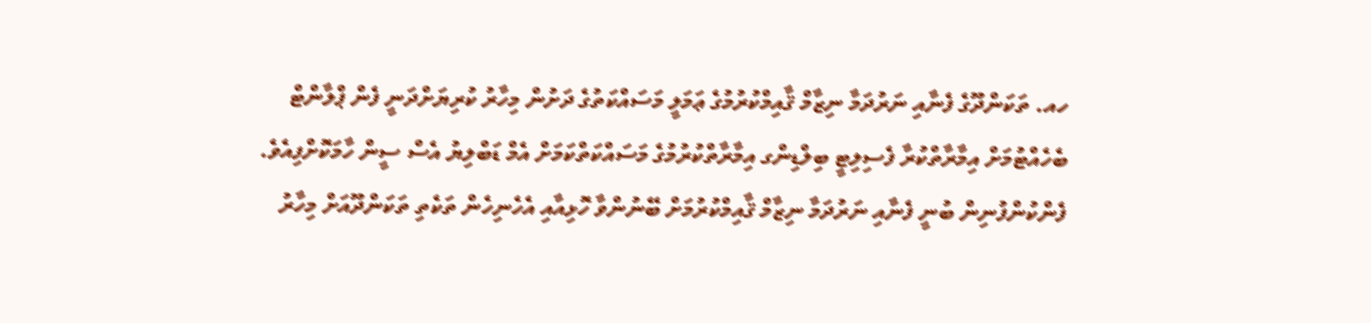ހއ. ތަކަންދޫގެ ފެނާއި ނަރުދަމާ ނިޒާމް ޤާއިމްކުރުމުގެ ޢަމަލީ މަސައްކަތުގެ ދަށުން މިހާރު ކުރިޔަށްދަނީ ފެން ޕްލާންޓް ބެހެއްޓުމަށް އިމާރާތްކުރާ ފެސިލިޓީ ބިލްޑިންގ އިމާރާތްކުރުމުގެ މަސައްކަތްކަމަށް އެމް ޑަބްލިޔު އެސް ސީން ހާމަކޮށްފިއެވެ.
ފެންކުންފުނިން ބުނީ ފެނާއި ނަރުދަމާ ނިޒާމް ޤާއިމްކުރުމަށް ބޭނުންވާ ހޮޅިއާއި އެހެނިހެން ތަކެތި ތަކަންދޫއަށް މިހާރު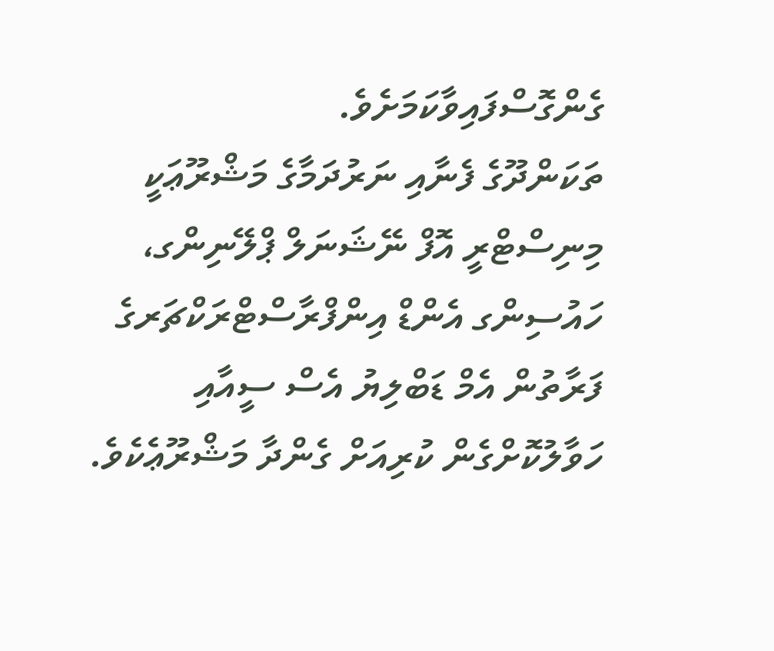ގެންގޮސްފައިވާކަމަށެވެ.
ތަކަންދޫގެ ފެނާއި ނަރުދަމާގެ މަޝްރޫޢަކީ މިނިސްޓްރީ އޮފް ނޭޝަނަލް ޕްލޭނިންގ، ހައުސިންގ އެންޑް އިންފްރާސްޓްރަކްޗަރގެ ފަރާތުން އެމް ޑަބްލިޔު އެސް ސީއާއި ހަވާލުކޮށްގެން ކުރިއަށް ގެންދާ މަޝްރޫޢެކެވެ.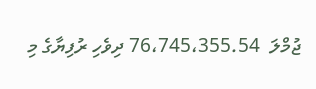ޖުމްލަ  76،745،355.54 ދިވެހި ރުފިޔާގެ މި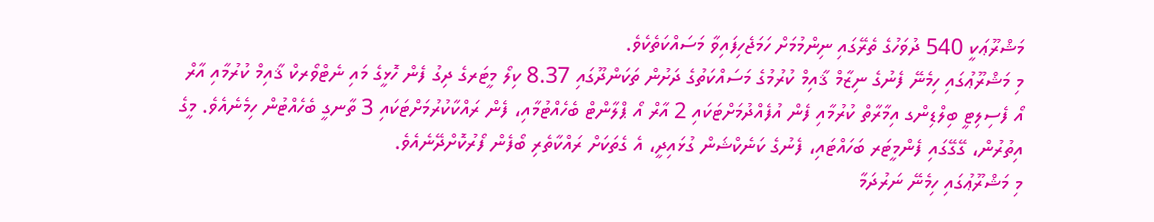މަޝްރޫޢަކީ 540 ދުވަހުގެ ތެރޭގައި ނިންމުމަށް ހަމަޖެހިފައިވާ މަސައްކަތެކެވެ.
މި މަޝްރޫޢުގައި ހިމެނޭ ފެނުގެ ނިޒާމް ޤާއިމް ކުރުމުގެ މަސައްކަތުގެ ދަށުން ތަކަންދޫގައި 8.37 ކިލޯ މީޓަރގެ ދިގު ފެން ހޮޅީގެ މައި ނެޓްވޯރކް ޤާއިމް ކުރުމާއި އާރް އޯ ފެސިލިޓީ ބިލްޑިންގ އިމާރާތް ކުރުމާއި ފެން އުފެއްދުމަށްޓަކައި 2 އާރް އޯ ޕްލާންޓް ބެހެއްޓުމާއި، ފެން ރައްކާކުރުމަށްޓަކައި 3 ތާނގީ ބެހެއްޓުން ހިމެނެއެވެ. މީގެ އިތުރުން، ގޭގޭގައި ފެންމީޓަރ ބަހައްޓައި، ފެނުގެ ކަނެކްޝަން ގުޅައިދީ، އެ ގެތަކަށް ރައްކާތެރި ބޯފެން ފޯރުކޮށްދޭނެއެވެ.
މި މަޝްރޫޢުގައި ހިމެނޭ ނަރުދަމާ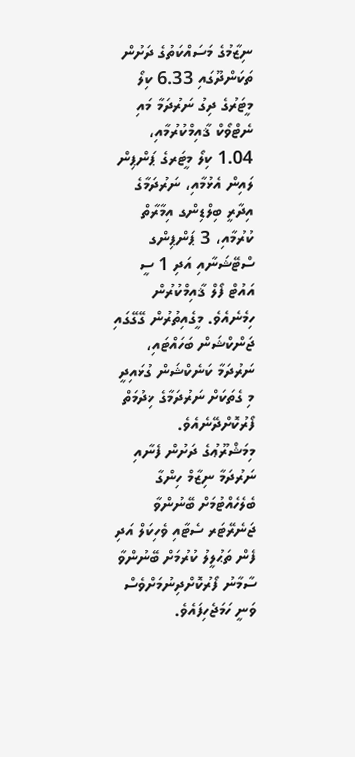ނިޒާމުގެ މަސައްކަތުގެ ދަށުން ތަކަންދޫގައި 6.33 ކިލޯ މީޓަރުގެ ދިގު ނަރުދަމާ މައި ނެޓްވޯކް ޤާއިމްކުރުމާއި، 1.04 ކިލޯ މީޓަރގެ ޕަންޕިން ލައިން އެޅުމާއި، ނަރުދަމާގެ އިދާރީ ބިލްޑިންގ އިމާރާތް ކުރުމާއި، 3 ޕަންޕިންގ ސްޓޭޝަނާއި އަދި 1 ސީ އައުޓް ފޯލް ޤާއިމްކުރުން ހިމެނެއެވެ. މީގެއިތުރުން ގޭގޭގައި ޖަންކްޝަން ބަހައްޓައި، ނަރުދަމާ ކަނެކްޝަން ގުޅައިދީ މި ގެތަކަށް ނަރުދަމާގެ ޚިދުމަތް ފޯރުކޮށްދޭނެއެވެ.
މިމަޝްރޫޢުގެ ދަށުން ފެނާއި ނަރުދަމާ ނިޒާމް ހިންގާ ބެލެހެއްޓުމަށް ބޭނުންވާ ޖަނެރޭޓަރ ސެޓާއި ވެހިކަލް އަދި ފެން ތަޙުލީލު ކުރުމަށް ބޭނުންވާ ސާމާނު ފޯރުކޮށްދިނުމަށްވެސް ވަނީ ހަމަޖެހިފައެވެ.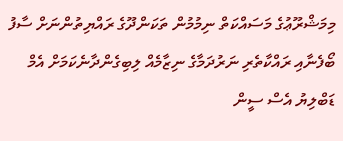މިމަޝްރޫޢުގެ މަސައްކަތް ނިމުމުން ތަކަންދޫގެ ރައްޔިތުންނަށް ސާފު ބޯފެނާއި ރައްކާތެރި ނަރުދަމާގެ ނިޒާމެއް ލިބިގެންދާނެކަމަށް އެމް ޑަބްލިޔު އެސް ސީން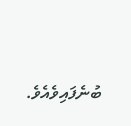ބުނެފައިވެއެވެ.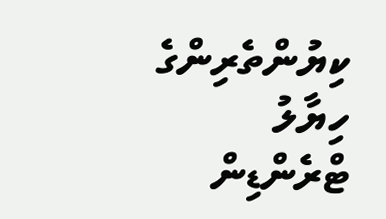ކިޔުންތެރިންގެ ހިޔާލު
ޓްރެންޑިން